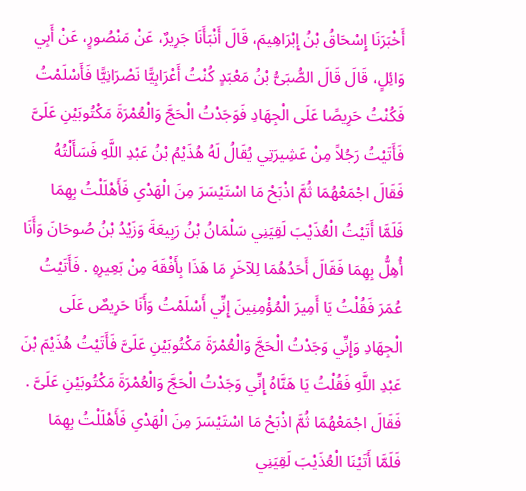أَخْبَرَنَا إِسْحَاقُ بْنُ إِبْرَاهِيمَ، قَالَ أَنْبَأَنَا جَرِيرٌ، عَنْ مَنْصُورٍ، عَنْ أَبِي وَائِلٍ، قَالَ قَالَ الصُّبَىُّ بْنُ مَعْبَدٍ كُنْتُ أَعْرَابِيًّا نَصْرَانِيًّا فَأَسْلَمْتُ فَكُنْتُ حَرِيصًا عَلَى الْجِهَادِ فَوَجَدْتُ الْحَجَّ وَالْعُمْرَةَ مَكْتُوبَيْنِ عَلَىَّ فَأَتَيْتُ رَجُلاً مِنْ عَشِيرَتِي يُقَالُ لَهُ هُذَيْمُ بْنُ عَبْدِ اللَّهِ فَسَأَلْتُهُ فَقَالَ اجْمَعْهُمَا ثُمَّ اذْبَحْ مَا اسْتَيْسَرَ مِنَ الْهَدْىِ فَأَهْلَلْتُ بِهِمَا فَلَمَّا أَتَيْتُ الْعُذَيْبَ لَقِيَنِي سَلْمَانُ بْنُ رَبِيعَةَ وَزَيْدُ بْنُ صُوحَانَ وَأَنَا أُهِلُّ بِهِمَا فَقَالَ أَحَدُهُمَا لِلآخَرِ مَا هَذَا بِأَفْقَهَ مِنْ بَعِيرِهِ . فَأَتَيْتُ عُمَرَ فَقُلْتُ يَا أَمِيرَ الْمُؤْمِنِينَ إِنِّي أَسْلَمْتُ وَأَنَا حَرِيصٌ عَلَى الْجِهَادِ وَإِنِّي وَجَدْتُ الْحَجَّ وَالْعُمْرَةَ مَكْتُوبَيْنِ عَلَىَّ فَأَتَيْتُ هُذَيْمَ بْنَ عَبْدِ اللَّهِ فَقُلْتُ يَا هَنَّاهُ إِنِّي وَجَدْتُ الْحَجَّ وَالْعُمْرَةَ مَكْتُوبَيْنِ عَلَىَّ . فَقَالَ اجْمَعْهُمَا ثُمَّ اذْبَحْ مَا اسْتَيْسَرَ مِنَ الْهَدْىِ فَأَهْلَلْتُ بِهِمَا فَلَمَّا أَتَيْنَا الْعُذَيْبَ لَقِيَنِي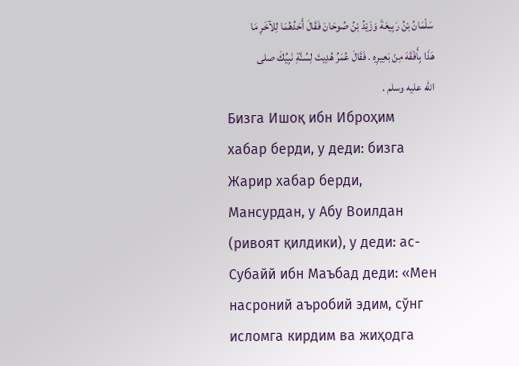سَلْمَانُ بْنُ رَبِيعَةَ وَزَيْدُ بْنُ صُوحَانَ فَقَالَ أَحَدُهُمَا لِلآخَرِ مَا هَذَا بِأَفْقَهَ مِنْ بَعِيرِهِ . فَقَالَ عُمَرُ هُدِيتَ لِسُنَّةِ نَبِيِّكَ صلى الله عليه وسلم .
Бизга Ишоқ ибн Иброҳим хабар берди, у деди: бизга Жарир хабар берди, Мансурдан, у Абу Воилдан (ривоят қилдики), у деди: ас-Субайй ибн Маъбад деди: «Мен насроний аъробий эдим, сўнг исломга кирдим ва жиҳодга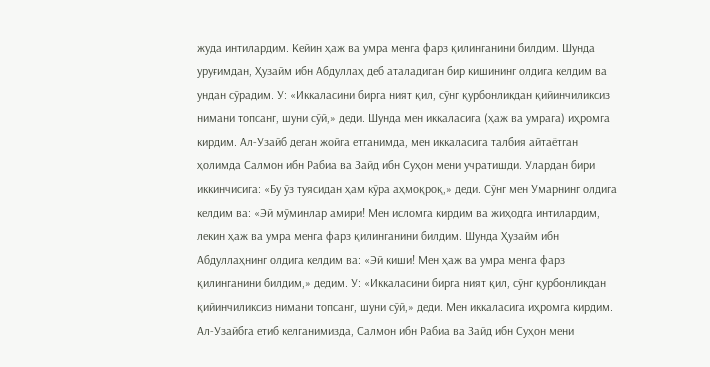жуда интилардим. Кейин ҳаж ва умра менга фарз қилинганини билдим. Шунда уруғимдан, Ҳузайм ибн Абдуллаҳ деб аталадиган бир кишининг олдига келдим ва ундан сўрадим. У: «Иккаласини бирга ният қил, сўнг қурбонликдан қийинчиликсиз нимани топсанг, шуни сўй,» деди. Шунда мен иккаласига (ҳаж ва умрага) иҳромга кирдим. Ал-Узайб деган жойга етганимда, мен иккаласига талбия айтаётган ҳолимда Салмон ибн Рабиа ва Зайд ибн Суҳон мени учратишди. Улардан бири иккинчисига: «Бу ўз туясидан ҳам кўра аҳмоқроқ,» деди. Сўнг мен Умарнинг олдига келдим ва: «Эй мўминлар амири! Мен исломга кирдим ва жиҳодга интилардим, лекин ҳаж ва умра менга фарз қилинганини билдим. Шунда Ҳузайм ибн Абдуллаҳнинг олдига келдим ва: «Эй киши! Мен ҳаж ва умра менга фарз қилинганини билдим,» дедим. У: «Иккаласини бирга ният қил, сўнг қурбонликдан қийинчиликсиз нимани топсанг, шуни сўй,» деди. Мен иккаласига иҳромга кирдим. Ал-Узайбга етиб келганимизда, Салмон ибн Рабиа ва Зайд ибн Суҳон мени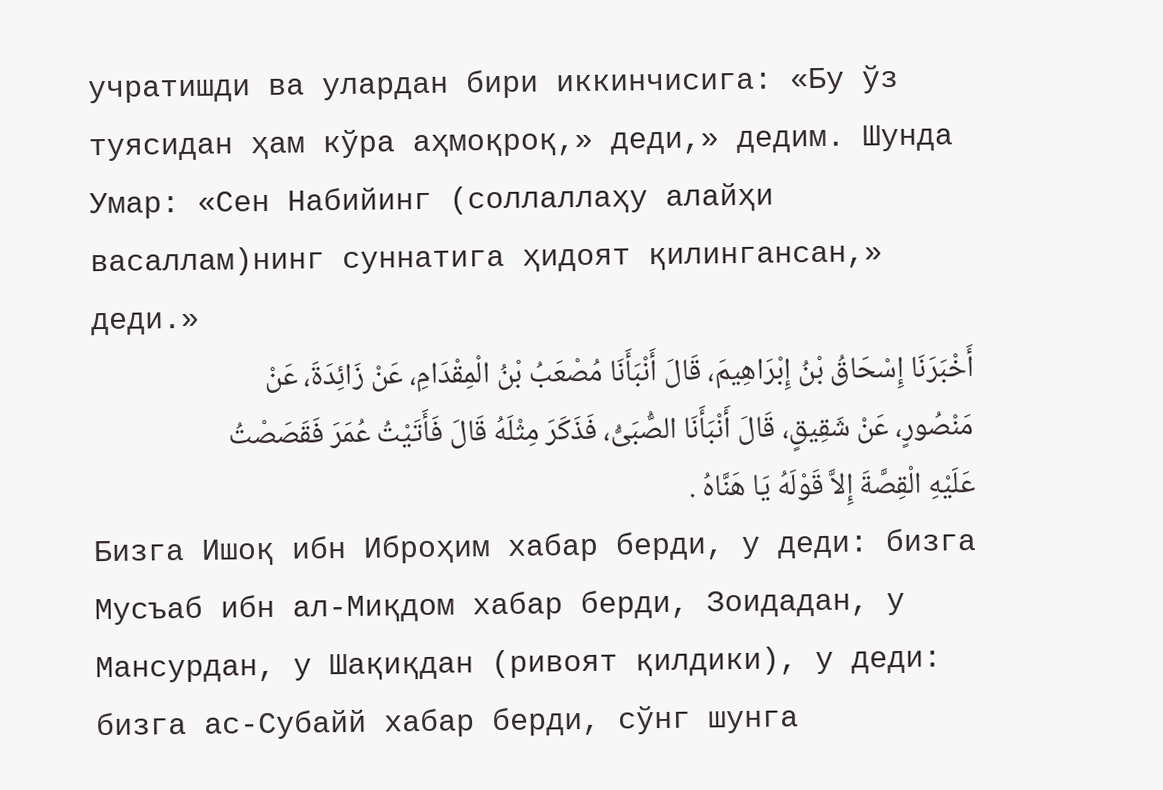учратишди ва улардан бири иккинчисига: «Бу ўз туясидан ҳам кўра аҳмоқроқ,» деди,» дедим. Шунда Умар: «Сен Набийинг (соллаллаҳу алайҳи васаллам)нинг суннатига ҳидоят қилингансан,» деди.»
أَخْبَرَنَا إِسْحَاقُ بْنُ إِبْرَاهِيمَ، قَالَ أَنْبَأَنَا مُصْعَبُ بْنُ الْمِقْدَامِ، عَنْ زَائِدَةَ، عَنْ مَنْصُورٍ، عَنْ شَقِيقٍ، قَالَ أَنْبَأَنَا الصُّبَىُّ، فَذَكَرَ مِثْلَهُ قَالَ فَأَتَيْتُ عُمَرَ فَقَصَصْتُ عَلَيْهِ الْقِصَّةَ إِلاَّ قَوْلَهُ يَا هَنَّاهُ .
Бизга Ишоқ ибн Иброҳим хабар берди, у деди: бизга Мусъаб ибн ал-Миқдом хабар берди, Зоидадан, у Мансурдан, у Шақиқдан (ривоят қилдики), у деди: бизга ас-Субайй хабар берди, сўнг шунга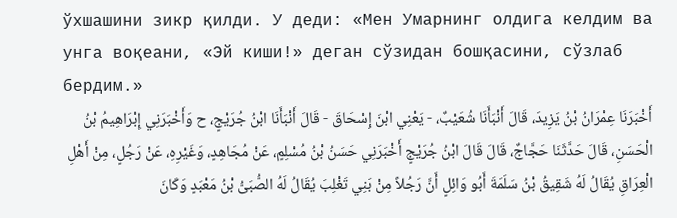ўхшашини зикр қилди. У деди: «Мен Умарнинг олдига келдим ва унга воқеани, «Эй киши!» деган сўзидан бошқасини, сўзлаб бердим.»
أَخْبَرَنَا عِمْرَانُ بْنُ يَزِيدَ، قَالَ أَنْبَأَنَا شُعَيْبٌ، - يَعْنِي ابْنَ إِسْحَاقَ - قَالَ أَنْبَأَنَا ابْنُ جُرَيْجٍ، ح وَأَخْبَرَنِي إِبْرَاهِيمُ بْنُ الْحَسَنِ، قَالَ حَدَّثَنَا حَجَّاجٌ، قَالَ قَالَ ابْنُ جُرَيْجٍ أَخْبَرَنِي حَسَنُ بْنُ مُسْلِمٍ، عَنْ مُجَاهِدٍ، وَغَيْرِهِ، عَنْ رَجُلٍ، مِنْ أَهْلِ الْعِرَاقِ يُقَالُ لَهُ شَقِيقُ بْنُ سَلَمَةَ أَبُو وَائِلٍ أَنَّ رَجُلاً مِنْ بَنِي تَغْلِبَ يُقَالُ لَهُ الصُّبَىُّ بْنُ مَعْبَدٍ وَكَانَ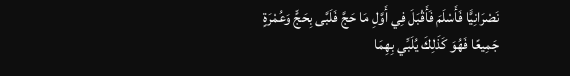نَصْرَانِيًّا فَأَسْلَمَ فَأَقْبَلَ فِي أَوَّلِ مَا حَجَّ فَلَبَّى بِحَجٍّ وَعُمْرَةٍ جَمِيعًا فَهُوَ كَذَلِكَ يُلَبِّي بِهِمَا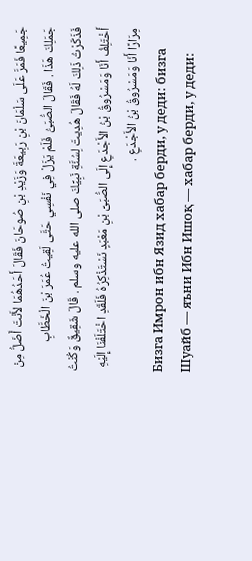جَمِيعًا فَمَرَّ عَلَى سَلْمَانَ بْنِ رَبِيعَةَ وَزَيْدِ بْنِ صُوحَانَ فَقَالَ أَحَدُهُمَا لأَنْتَ أَضَلُّ مِنْ جَمَلِكَ هَذَا . فَقَالَ الصُّبَىُّ فَلَمْ يَزَلْ فِي نَفْسِي حَتَّى لَقِيتُ عُمَرَ بْنَ الْخَطَّابِ فَذَكَرْتُ ذَلِكَ لَهُ فَقَالَ هُدِيتَ لِسُنَّةِ نَبِيِّكَ صلى الله عليه وسلم . قَالَ شَقِيقٌ وَكُنْتُ أَخْتَلِفُ أَنَا وَمَسْرُوقُ بْنُ الأَجْدَعِ إِلَى الصُّبَىِّ بْنِ مَعْبَدٍ نَسْتَذْكِرُهُ فَلَقَدِ اخْتَلَفْنَا إِلَيْهِ مِرَارًا أَنَا وَمَسْرُوقُ بْنُ الأَجْدَعِ .
Бизга Имрон ибн Язид хабар берди, у деди: бизга Шуайб — яъни Ибн Ишоқ — хабар берди, у деди: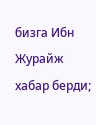бизга Ибн Журайж хабар берди;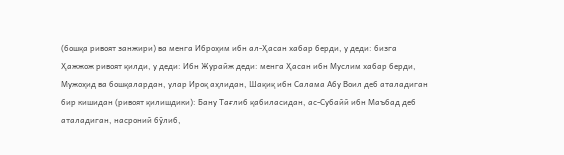(бошқа ривоят занжири) ва менга Иброҳим ибн ал-Ҳасан хабар берди, у деди: бизга Ҳажжож ривоят қилди, у деди: Ибн Журайж деди: менга Ҳасан ибн Муслим хабар берди, Мужоҳид ва бошқалардан, улар Ироқ аҳлидан, Шақиқ ибн Салама Абу Воил деб аталадиган бир кишидан (ривоят қилишдики): Бану Тағлиб қабиласидан, ас-Субайй ибн Маъбад деб аталадиган, насроний бўлиб,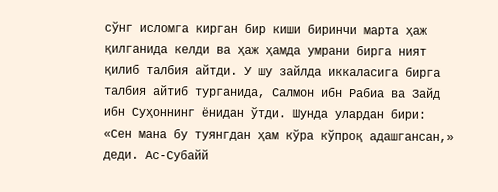сўнг исломга кирган бир киши биринчи марта ҳаж қилганида келди ва ҳаж ҳамда умрани бирга ният қилиб талбия айтди. У шу зайлда иккаласига бирга талбия айтиб турганида, Салмон ибн Рабиа ва Зайд ибн Суҳоннинг ёнидан ўтди. Шунда улардан бири: «Сен мана бу туянгдан ҳам кўра кўпроқ адашгансан,» деди. Ас-Субайй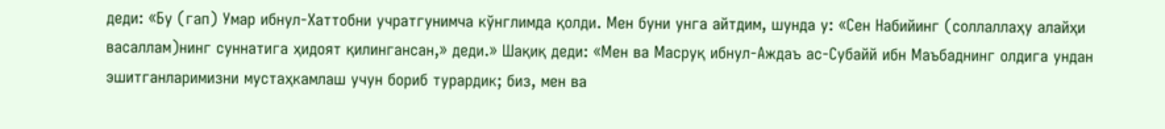деди: «Бу (гап) Умар ибнул-Хаттобни учратгунимча кўнглимда қолди. Мен буни унга айтдим, шунда у: «Сен Набийинг (соллаллаҳу алайҳи васаллам)нинг суннатига ҳидоят қилингансан,» деди.» Шақиқ деди: «Мен ва Масруқ ибнул-Аждаъ ас-Субайй ибн Маъбаднинг олдига ундан эшитганларимизни мустаҳкамлаш учун бориб турардик; биз, мен ва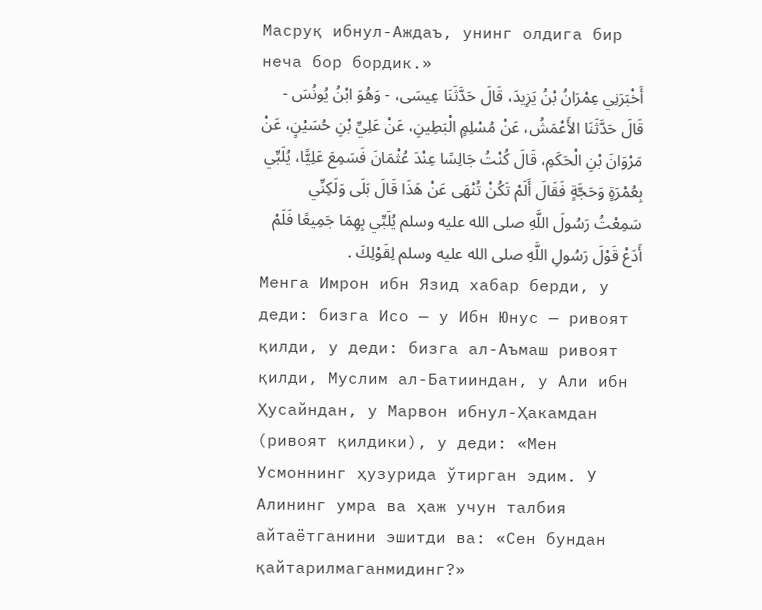Масруқ ибнул-Аждаъ, унинг олдига бир неча бор бордик.»
أَخْبَرَنِي عِمْرَانُ بْنُ يَزِيدَ، قَالَ حَدَّثَنَا عِيسَى، - وَهُوَ ابْنُ يُونُسَ - قَالَ حَدَّثَنَا الأَعْمَشُ، عَنْ مُسْلِمٍ الْبَطِينِ، عَنْ عَلِيِّ بْنِ حُسَيْنٍ، عَنْ مَرْوَانَ بْنِ الْحَكَمِ، قَالَ كُنْتُ جَالِسًا عِنْدَ عُثْمَانَ فَسَمِعَ عَلِيًّا، يُلَبِّي بِعُمْرَةٍ وَحَجَّةٍ فَقَالَ أَلَمْ تَكُنْ تُنْهَى عَنْ هَذَا قَالَ بَلَى وَلَكِنِّي سَمِعْتُ رَسُولَ اللَّهِ صلى الله عليه وسلم يُلَبِّي بِهِمَا جَمِيعًا فَلَمْ أَدَعْ قَوْلَ رَسُولِ اللَّهِ صلى الله عليه وسلم لِقَوْلِكَ .
Менга Имрон ибн Язид хабар берди, у деди: бизга Исо — у Ибн Юнус — ривоят қилди, у деди: бизга ал-Аъмаш ривоят қилди, Муслим ал-Батииндан, у Али ибн Ҳусайндан, у Марвон ибнул-Ҳакамдан (ривоят қилдики), у деди: «Мен Усмоннинг ҳузурида ўтирган эдим. У Алининг умра ва ҳаж учун талбия айтаётганини эшитди ва: «Сен бундан қайтарилмаганмидинг?»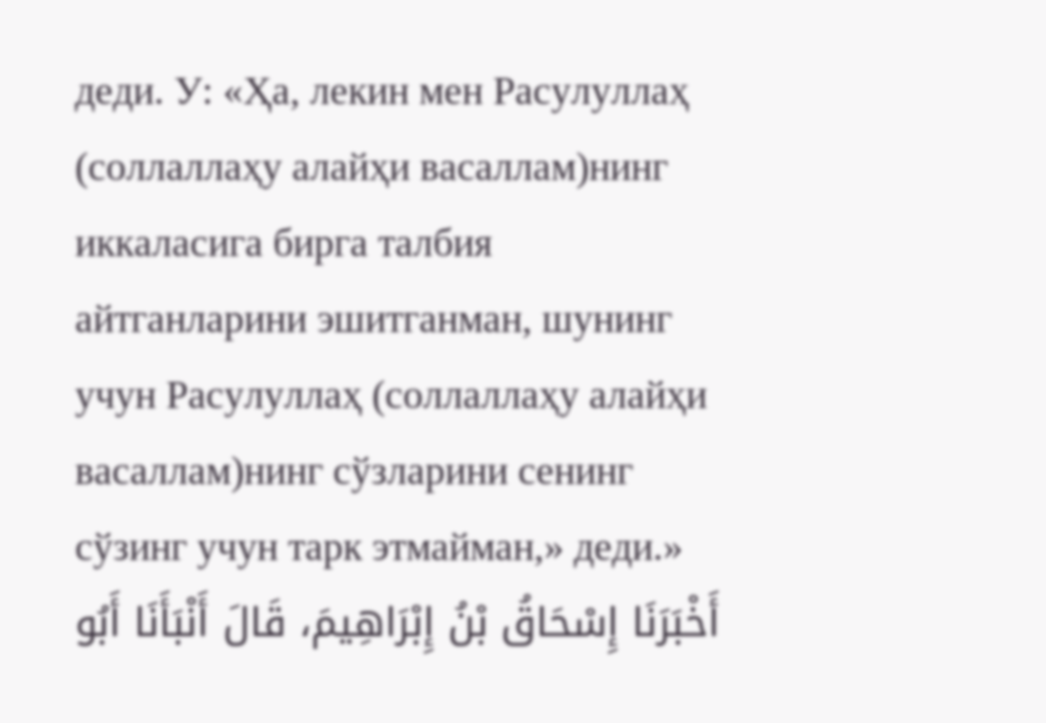деди. У: «Ҳа, лекин мен Расулуллаҳ (соллаллаҳу алайҳи васаллам)нинг иккаласига бирга талбия айтганларини эшитганман, шунинг учун Расулуллаҳ (соллаллаҳу алайҳи васаллам)нинг сўзларини сенинг сўзинг учун тарк этмайман,» деди.»
أَخْبَرَنَا إِسْحَاقُ بْنُ إِبْرَاهِيمَ، قَالَ أَنْبَأَنَا أَبُو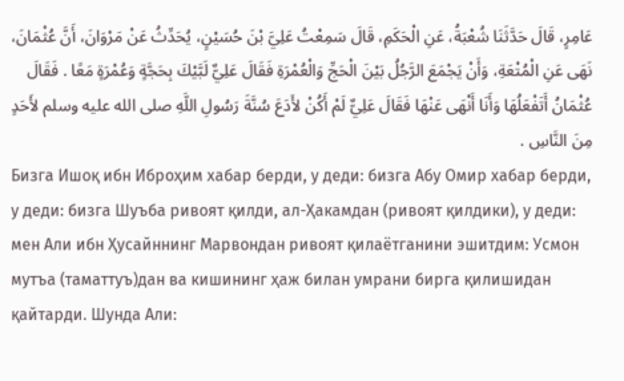عَامِرٍ، قَالَ حَدَّثَنَا شُعْبَةُ، عَنِ الْحَكَمِ، قَالَ سَمِعْتُ عَلِيَّ بْنَ حُسَيْنٍ، يُحَدِّثُ عَنْ مَرْوَانَ، أَنَّ عُثْمَانَ، نَهَى عَنِ الْمُتْعَةِ، وَأَنْ يَجْمَعَ الرَّجُلُ بَيْنَ الْحَجِّ وَالْعُمْرَةِ فَقَالَ عَلِيٌّ لَبَّيْكَ بِحَجَّةٍ وَعُمْرَةٍ مَعًا . فَقَالَ عُثْمَانُ أَتَفْعَلُهَا وَأَنَا أَنْهَى عَنْهَا فَقَالَ عَلِيٌّ لَمْ أَكُنْ لأَدَعَ سُنَّةَ رَسُولِ اللَّهِ صلى الله عليه وسلم لأَحَدٍ مِنَ النَّاسِ .
Бизга Ишоқ ибн Иброҳим хабар берди, у деди: бизга Абу Омир хабар берди, у деди: бизга Шуъба ривоят қилди, ал-Ҳакамдан (ривоят қилдики), у деди: мен Али ибн Ҳусайннинг Марвондан ривоят қилаётганини эшитдим: Усмон мутъа (таматтуъ)дан ва кишининг ҳаж билан умрани бирга қилишидан қайтарди. Шунда Али: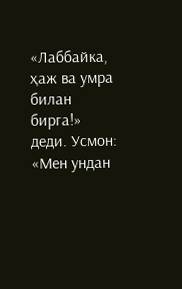«Лаббайка, ҳаж ва умра билан бирга!» деди. Усмон: «Мен ундан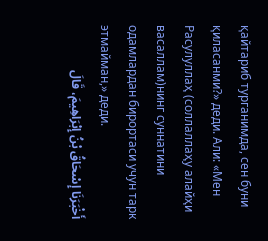қайтариб турганимда, сен буни қиласанми?» деди. Али: «Мен Расулуллаҳ (соллаллаҳу алайҳи васаллам)нинг суннатини одамлардан бирортаси учун тарк этмайман,» деди.
أَخْبَرَنَا إِسْحَاقُ بْنُ إِبْرَاهِيمَ، قَالَ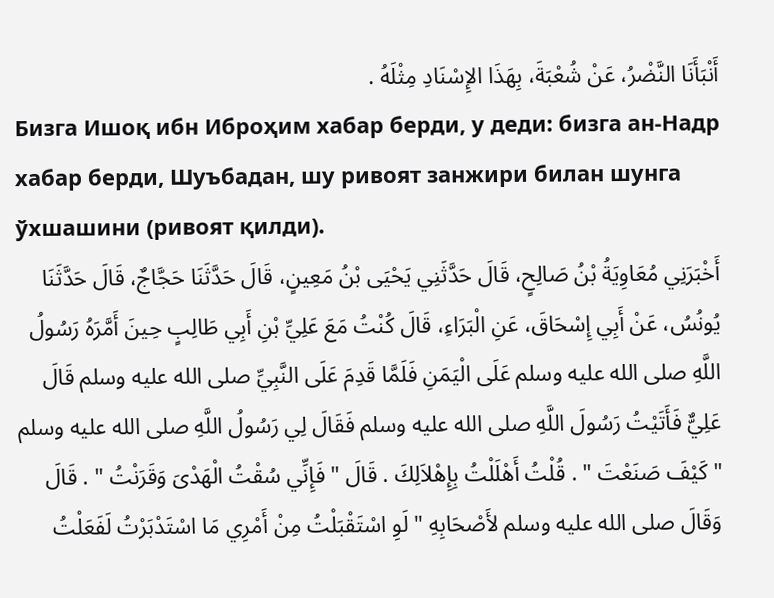أَنْبَأَنَا النَّضْرُ، عَنْ شُعْبَةَ، بِهَذَا الإِسْنَادِ مِثْلَهُ .
Бизга Ишоқ ибн Иброҳим хабар берди, у деди: бизга ан-Надр хабар берди, Шуъбадан, шу ривоят занжири билан шунга ўхшашини (ривоят қилди).
أَخْبَرَنِي مُعَاوِيَةُ بْنُ صَالِحٍ، قَالَ حَدَّثَنِي يَحْيَى بْنُ مَعِينٍ، قَالَ حَدَّثَنَا حَجَّاجٌ، قَالَ حَدَّثَنَا يُونُسُ، عَنْ أَبِي إِسْحَاقَ، عَنِ الْبَرَاءِ، قَالَ كُنْتُ مَعَ عَلِيِّ بْنِ أَبِي طَالِبٍ حِينَ أَمَّرَهُ رَسُولُ اللَّهِ صلى الله عليه وسلم عَلَى الْيَمَنِ فَلَمَّا قَدِمَ عَلَى النَّبِيِّ صلى الله عليه وسلم قَالَ عَلِيٌّ فَأَتَيْتُ رَسُولَ اللَّهِ صلى الله عليه وسلم فَقَالَ لِي رَسُولُ اللَّهِ صلى الله عليه وسلم " كَيْفَ صَنَعْتَ " . قُلْتُ أَهْلَلْتُ بِإِهْلاَلِكَ . قَالَ " فَإِنِّي سُقْتُ الْهَدْىَ وَقَرَنْتُ " . قَالَ وَقَالَ صلى الله عليه وسلم لأَصْحَابِهِ " لَوِ اسْتَقْبَلْتُ مِنْ أَمْرِي مَا اسْتَدْبَرْتُ لَفَعَلْتُ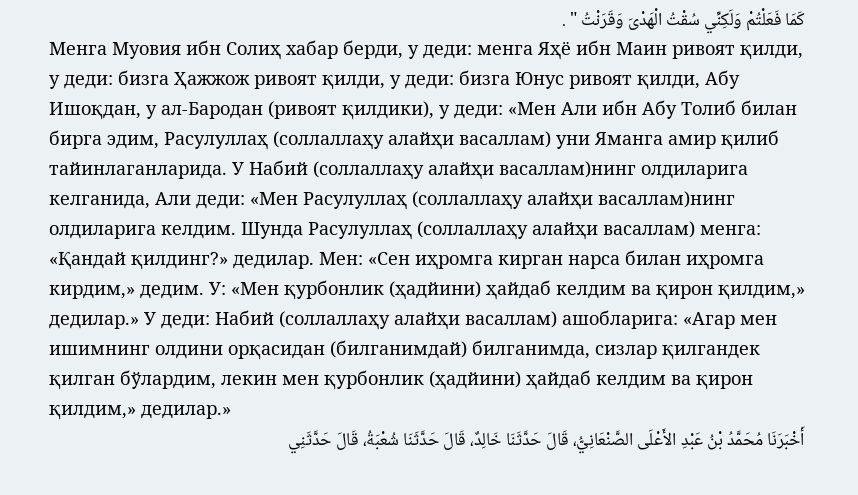كَمَا فَعَلْتُمْ وَلَكِنِّي سُقْتُ الْهَدْىَ وَقَرَنْتُ " .
Менга Муовия ибн Солиҳ хабар берди, у деди: менга Яҳё ибн Маин ривоят қилди, у деди: бизга Ҳажжож ривоят қилди, у деди: бизга Юнус ривоят қилди, Абу Ишоқдан, у ал-Бародан (ривоят қилдики), у деди: «Мен Али ибн Абу Толиб билан бирга эдим, Расулуллаҳ (соллаллаҳу алайҳи васаллам) уни Яманга амир қилиб тайинлаганларида. У Набий (соллаллаҳу алайҳи васаллам)нинг олдиларига келганида, Али деди: «Мен Расулуллаҳ (соллаллаҳу алайҳи васаллам)нинг олдиларига келдим. Шунда Расулуллаҳ (соллаллаҳу алайҳи васаллам) менга: «Қандай қилдинг?» дедилар. Мен: «Сен иҳромга кирган нарса билан иҳромга кирдим,» дедим. У: «Мен қурбонлик (ҳадйини) ҳайдаб келдим ва қирон қилдим,» дедилар.» У деди: Набий (соллаллаҳу алайҳи васаллам) ашобларига: «Агар мен ишимнинг олдини орқасидан (билганимдай) билганимда, сизлар қилгандек қилган бўлардим, лекин мен қурбонлик (ҳадйини) ҳайдаб келдим ва қирон қилдим,» дедилар.»
أَخْبَرَنَا مُحَمَّدُ بْنُ عَبْدِ الأَعْلَى الصَّنْعَانِيُّ، قَالَ حَدَّثَنَا خَالِدٌ، قَالَ حَدَّثَنَا شُعْبَةُ، قَالَ حَدَّثَنِي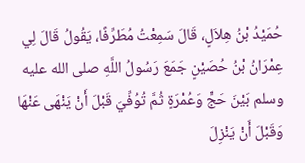حُمَيْدُ بْنُ هِلاَلٍ، قَالَ سَمِعْتُ مُطَرِّفًا، يَقُولُ قَالَ لِي عِمْرَانُ بْنُ حُصَيْنٍ جَمَعَ رَسُولُ اللَّهِ صلى الله عليه وسلم بَيْنَ حَجٍّ وَعُمْرَةٍ ثُمَّ تُوُفِّيَ قَبْلَ أَنْ يَنْهَى عَنْهَا وَقَبْلَ أَنْ يَنْزِلَ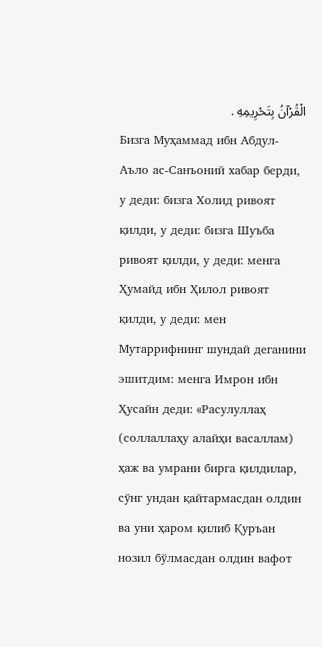الْقُرْآنُ بِتَحْرِيمِهِ .
Бизга Муҳаммад ибн Абдул-Аъло ас-Санъоний хабар берди, у деди: бизга Холид ривоят қилди, у деди: бизга Шуъба ривоят қилди, у деди: менга Ҳумайд ибн Ҳилол ривоят қилди, у деди: мен Мутаррифнинг шундай деганини эшитдим: менга Имрон ибн Ҳусайн деди: «Расулуллаҳ (соллаллаҳу алайҳи васаллам) ҳаж ва умрани бирга қилдилар, сўнг ундан қайтармасдан олдин ва уни ҳаром қилиб Қуръан нозил бўлмасдан олдин вафот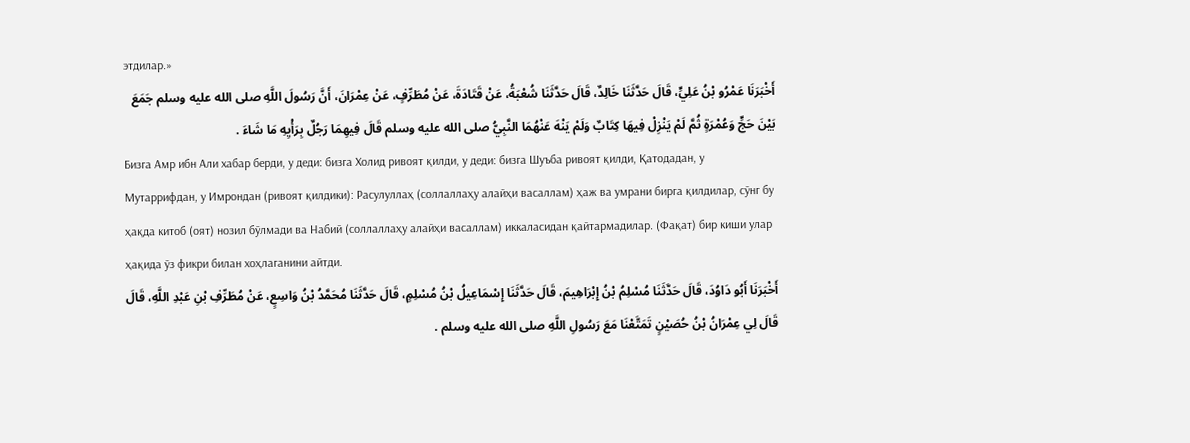этдилар.»
أَخْبَرَنَا عَمْرُو بْنُ عَلِيٍّ، قَالَ حَدَّثَنَا خَالِدٌ، قَالَ حَدَّثَنَا شُعْبَةُ، عَنْ قَتَادَةَ، عَنْ مُطَرِّفٍ، عَنْ عِمْرَانَ، أَنَّ رَسُولَ اللَّهِ صلى الله عليه وسلم جَمَعَ بَيْنَ حَجٍّ وَعُمْرَةٍ ثُمَّ لَمْ يَنْزِلْ فِيهَا كِتَابٌ وَلَمْ يَنْهَ عَنْهُمَا النَّبِيُّ صلى الله عليه وسلم قَالَ فِيهِمَا رَجُلٌ بِرَأْيِهِ مَا شَاءَ .
Бизга Амр ибн Али хабар берди, у деди: бизга Холид ривоят қилди, у деди: бизга Шуъба ривоят қилди, Қатодадан, у Мутаррифдан, у Имрондан (ривоят қилдики): Расулуллаҳ (соллаллаҳу алайҳи васаллам) ҳаж ва умрани бирга қилдилар, сўнг бу ҳақда китоб (оят) нозил бўлмади ва Набий (соллаллаҳу алайҳи васаллам) иккаласидан қайтармадилар. (Фақат) бир киши улар ҳақида ўз фикри билан хоҳлаганини айтди.
أَخْبَرَنَا أَبُو دَاوُدَ، قَالَ حَدَّثَنَا مُسْلِمُ بْنُ إِبْرَاهِيمَ، قَالَ حَدَّثَنَا إِسْمَاعِيلُ بْنُ مُسْلِمٍ، قَالَ حَدَّثَنَا مُحَمَّدُ بْنُ وَاسِعٍ، عَنْ مُطَرِّفِ بْنِ عَبْدِ اللَّهِ، قَالَ قَالَ لِي عِمْرَانُ بْنُ حُصَيْنٍ تَمَتَّعْنَا مَعَ رَسُولِ اللَّهِ صلى الله عليه وسلم .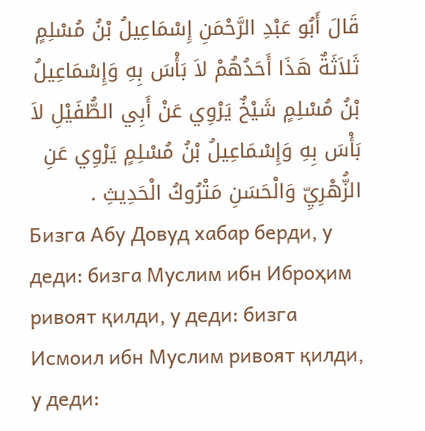قَالَ أَبُو عَبْدِ الرَّحْمَنِ إِسْمَاعِيلُ بْنُ مُسْلِمٍ ثَلاَثَةٌ هَذَا أَحَدُهُمْ لاَ بَأْسَ بِهِ وَإِسْمَاعِيلُ بْنُ مُسْلِمٍ شَيْخٌ يَرْوِي عَنْ أَبِي الطُّفَيْلِ لاَ بَأْسَ بِهِ وَإِسْمَاعِيلُ بْنُ مُسْلِمٍ يَرْوِي عَنِ الزُّهْرِيِّ وَالْحَسَنِ مَتْرُوكُ الْحَدِيثِ .
Бизга Абу Довуд хабар берди, у деди: бизга Муслим ибн Иброҳим ривоят қилди, у деди: бизга Исмоил ибн Муслим ривоят қилди, у деди: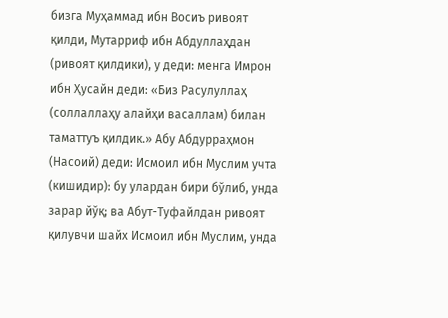бизга Муҳаммад ибн Восиъ ривоят қилди, Мутарриф ибн Абдуллаҳдан (ривоят қилдики), у деди: менга Имрон ибн Ҳусайн деди: «Биз Расулуллаҳ (соллаллаҳу алайҳи васаллам) билан таматтуъ қилдик.» Абу Абдурраҳмон (Насоий) деди: Исмоил ибн Муслим учта (кишидир): бу улардан бири бўлиб, унда зарар йўқ; ва Абут-Туфайлдан ривоят қилувчи шайх Исмоил ибн Муслим, унда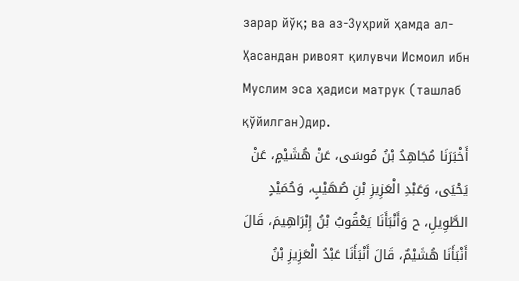зарар йўқ; ва аз-Зуҳрий ҳамда ал-Ҳасандан ривоят қилувчи Исмоил ибн Муслим эса ҳадиси матрук (ташлаб қўйилган)дир.
أَخْبَرَنَا مُجَاهِدُ بْنُ مُوسَى، عَنْ هُشَيْمٍ، عَنْ يَحْيَى، وَعَبْدِ الْعَزِيزِ بْنِ صُهَيْبٍ، وَحُمَيْدٍ الطَّوِيلِ، ح وَأَنْبَأَنَا يَعْقُوبُ بْنُ إِبْرَاهِيمَ، قَالَ أَنْبَأَنَا هُشَيْمٌ، قَالَ أَنْبَأَنَا عَبْدُ الْعَزِيزِ بْنُ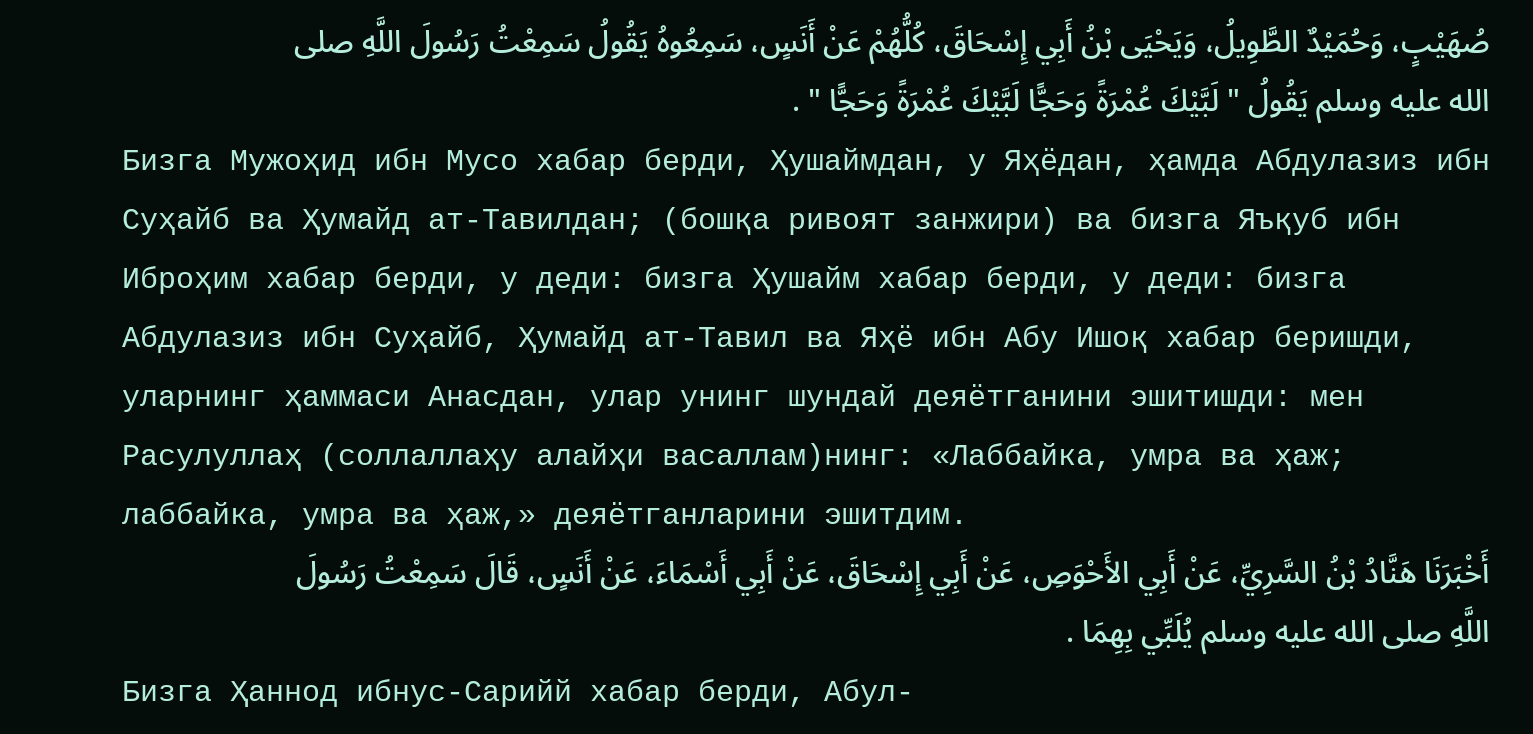صُهَيْبٍ، وَحُمَيْدٌ الطَّوِيلُ، وَيَحْيَى بْنُ أَبِي إِسْحَاقَ، كُلُّهُمْ عَنْ أَنَسٍ، سَمِعُوهُ يَقُولُ سَمِعْتُ رَسُولَ اللَّهِ صلى الله عليه وسلم يَقُولُ " لَبَّيْكَ عُمْرَةً وَحَجًّا لَبَّيْكَ عُمْرَةً وَحَجًّا " .
Бизга Мужоҳид ибн Мусо хабар берди, Ҳушаймдан, у Яҳёдан, ҳамда Абдулазиз ибн Суҳайб ва Ҳумайд ат-Тавилдан; (бошқа ривоят занжири) ва бизга Яъқуб ибн Иброҳим хабар берди, у деди: бизга Ҳушайм хабар берди, у деди: бизга Абдулазиз ибн Суҳайб, Ҳумайд ат-Тавил ва Яҳё ибн Абу Ишоқ хабар беришди, уларнинг ҳаммаси Анасдан, улар унинг шундай деяётганини эшитишди: мен Расулуллаҳ (соллаллаҳу алайҳи васаллам)нинг: «Лаббайка, умра ва ҳаж; лаббайка, умра ва ҳаж,» деяётганларини эшитдим.
أَخْبَرَنَا هَنَّادُ بْنُ السَّرِيِّ، عَنْ أَبِي الأَحْوَصِ، عَنْ أَبِي إِسْحَاقَ، عَنْ أَبِي أَسْمَاءَ، عَنْ أَنَسٍ، قَالَ سَمِعْتُ رَسُولَ اللَّهِ صلى الله عليه وسلم يُلَبِّي بِهِمَا .
Бизга Ҳаннод ибнус-Сарийй хабар берди, Абул-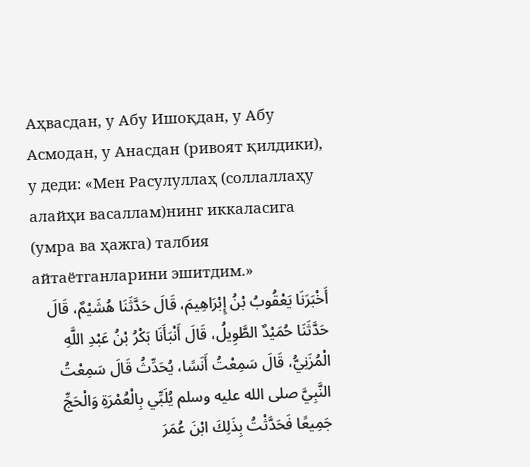Аҳвасдан, у Абу Ишоқдан, у Абу Асмодан, у Анасдан (ривоят қилдики), у деди: «Мен Расулуллаҳ (соллаллаҳу алайҳи васаллам)нинг иккаласига (умра ва ҳажга) талбия айтаётганларини эшитдим.»
أَخْبَرَنَا يَعْقُوبُ بْنُ إِبْرَاهِيمَ، قَالَ حَدَّثَنَا هُشَيْمٌ، قَالَ حَدَّثَنَا حُمَيْدٌ الطَّوِيلُ، قَالَ أَنْبَأَنَا بَكْرُ بْنُ عَبْدِ اللَّهِ الْمُزَنِيُّ، قَالَ سَمِعْتُ أَنَسًا، يُحَدِّثُ قَالَ سَمِعْتُ النَّبِيَّ صلى الله عليه وسلم يُلَبِّي بِالْعُمْرَةِ وَالْحَجِّ جَمِيعًا فَحَدَّثْتُ بِذَلِكَ ابْنَ عُمَرَ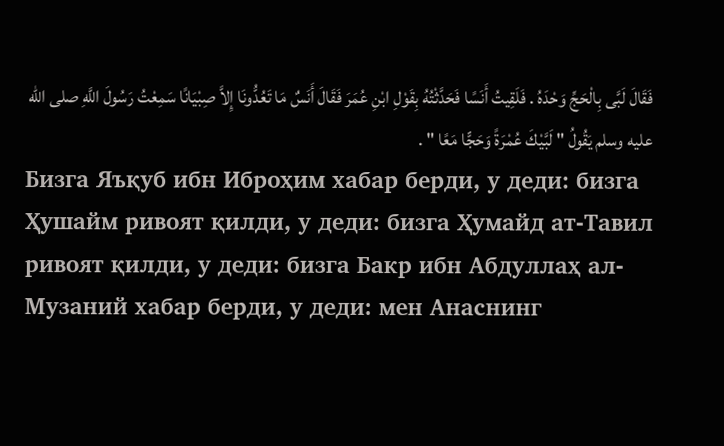فَقَالَ لَبَّى بِالْحَجِّ وَحْدَهُ . فَلَقِيتُ أَنَسًا فَحَدَّثْتُهُ بِقَوْلِ ابْنِ عُمَرَ فَقَالَ أَنَسٌ مَا تَعُدُّونَا إِلاَّ صِبْيَانًا سَمِعْتُ رَسُولَ اللَّهِ صلى الله عليه وسلم يَقُولُ " لَبَّيْكَ عُمْرَةً وَحَجًّا مَعًا " .
Бизга Яъқуб ибн Иброҳим хабар берди, у деди: бизга Ҳушайм ривоят қилди, у деди: бизга Ҳумайд ат-Тавил ривоят қилди, у деди: бизга Бакр ибн Абдуллаҳ ал-Музаний хабар берди, у деди: мен Анаснинг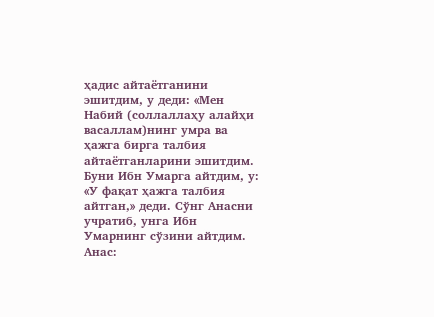ҳадис айтаётганини эшитдим, у деди: «Мен Набий (соллаллаҳу алайҳи васаллам)нинг умра ва ҳажга бирга талбия айтаётганларини эшитдим. Буни Ибн Умарга айтдим, у: «У фақат ҳажга талбия айтган,» деди. Сўнг Анасни учратиб, унга Ибн Умарнинг сўзини айтдим. Анас: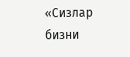«Сизлар бизни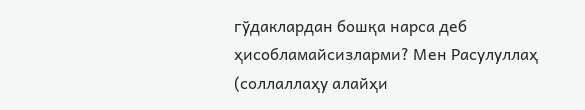гўдаклардан бошқа нарса деб ҳисобламайсизларми? Мен Расулуллаҳ (соллаллаҳу алайҳи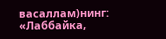васаллам)нинг: «Лаббайка,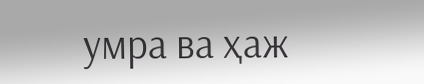умра ва ҳаж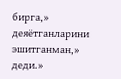бирга,» деяётганларини эшитганман,» деди.»